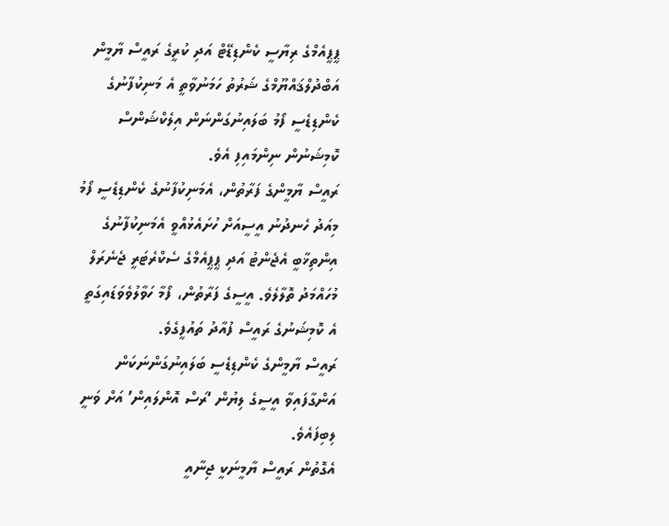ޕީޕީއެމްގެ ރިޔާސީ ކެންޑިޑޭޓް އަދި ކުރީގެ ރައީސް ޔާމީން އަބްދުލްޤައްޔޫމްގެ ޝަރުތު ހަމަނުވާތީ އެ މަނިކުފާނުގެ ކެންޑިޑެސީ ފޯމު ބަލައިނުގަންނަން އިލެކްޝަންސް ކޮމިޝަނުން ނިންމައިފި އެވެ.
ރައީސް ޔާމީންގެ ފަރާތުން، އެމަނިކުފާނުގެ ކެންޑިޑެސީ ފޯމު މިއަދު ހެނދުނު އީސީއަށް ހުށައެޅުއްވީ އެމަނިކުފާނުގެ އިންތިޚާބީ އެޖެންޓު އަދި ޕީޕީއެމްގެ ސެކްރެޓަރީ ޖެނެރަލް މުހައްމަދު ތޮލާލެވެ. އީސީގެ ފަރާތުން، ފޯމާ ހަވާލުވެވަޑައިގަތީ އެ ކޮމިޝަނުގެ ރައީސް ފުއާދު ތައުފީގެވެ.
ރައީސް ޔާމީންގެ ކެންޑިޑެސީ ބަލައިނުގަންނަކަން އަންގާފައިވާ އީސީގެ ލިޔުން ‘ރަސް އޮންލައިން’ އަށް ވަނީ ލިބިފައެވެ.
އެގޮތުން ރައީސް ޔާމީނަކީ ޖިނާއީ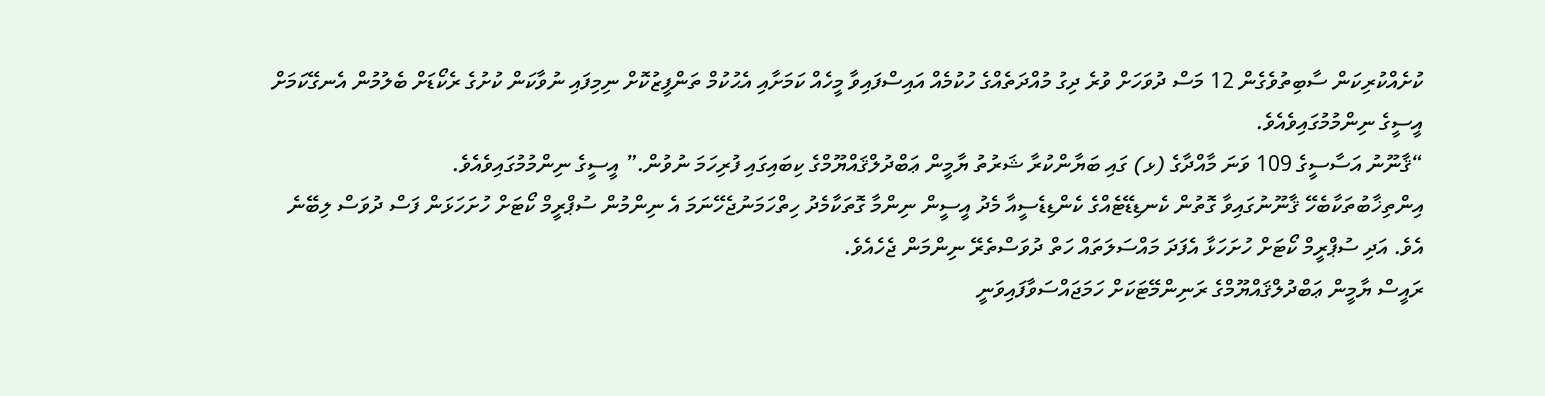ކުށެއްކުރިކަން ސާބިތުވެގެން 12 މަސް ދުވަހަށް ވުރެ ދިގު މުއްދަތެއްގެ ހުކުމެއް އައިސްފައިވާ މީހެއް ކަމަށާއި އެޙުކުމް ތަންފީޒުކޮށް ނިމިފައި ނުވާކަން ކުށުގެ ރެކޯޑަށް ބެލުމުން އެނގޭކަމަށް އީސީގެ ނިންމުމުގައިވެއެވެ.
“ޤާނޫނު އަސާސީގެ 109 ވަނަ މާއްދާގެ (ޅ) ގައި ބަޔާންކުރާ ޝަރުތު ޔާމީން ޢަބްދުލްޤައްޔޫމްގެ ކިބައިގައި ފުރިހަމަ ނުވުން.” އީސީގެ ނިންމުމުގައިވެއެވެ.
އިންތިޚާބުތަކާބެހޭ ޤާނޫނުގައިވާ ގޮތުން ކެނޑިޑޭޓެއްގެ ކެންޑިޑެސީއާ މެދު އީސީން ނިންމާ ގޮތަކާމެދު ހިތްހަމަނުޖެހޭނަމަ އެ ނިންމުން ސުޕްރީމް ކޯޓަށް ހުށަހަޅަން ފަސް ދުވަސް ލިބޭނެ އެވެ. އަދި ސުޕްރީމް ކޯޓަށް ހުށަހަޅާ އެފަދަ މައްސަލަތައް ހަތް ދުވަސްތެރޭ ނިންމަން ޖެހެއެވެ.
ރައީސް ޔާމީން ޢަބްދުލްޤައްޔޫމްގެ ރަނިންމޭޓަކަށް ހަމަޖައްސަވާފައިވަނީ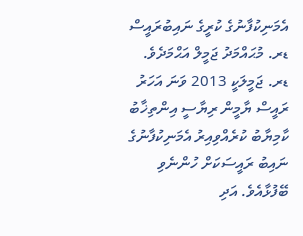އެމަނިކުފާނުގެ ކުރީގެ ނައިބުރައީސް ޑރ. މުޙައްމަދު ޖަމީލް އަޙްމަދެވެ. ޑރ. ޖަމީލަކީ 2013 ވަނަ އަހަރު ރައީސް ޔާމީން ރިޔާސީ އިންތިޚާބު ކާމިޔާބު ކުރެއްވިއިރު އެމަނިކުފާނުގެ ނައިބު ރައީސަކަށް ހުންނެވި ބޭފުޅާއެވެ. އަދި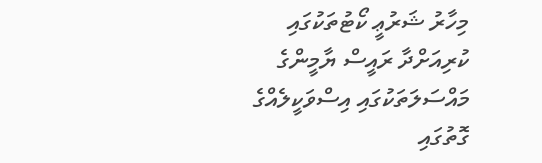މިހާރު ޝަރުޢީ ކޯޓުތަކުގައި ކުރިއަށްދާ ރައީސް ޔާމީންގެ މައްސަލަތަކުގައި އިސްވަކީލެއްގެ ގޮތުގައި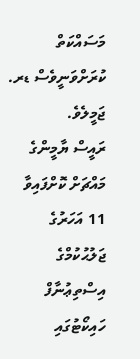މަސައްކަތް ކުރަށްވަނީވެސް ޑރ. ޖަމީލެވެ.
ރައީސް ޔާމީންގެ މައްޗަށް ކޮށްފައިވާ 11 އަހަރުގެ ޖަލުޙުކުމްގެ އިސްތިޢުނާފް ހައިކޯޓުގައި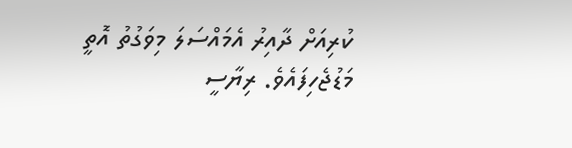ކުރިއަށް ދާއިރު އެމައްސަލަ މިވަގުތު އޮތީ މަޑުޖެހިފައެވެ. ރިޔާސީ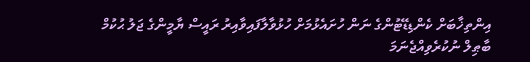އިންތިޚާބަށް ކެންޑިޑޭޓުންގެ ނަން ހުށައެޅުމަށް ހުޅުވާލާފައިވާއިރު ރައީސް ޔާމީންގެ ޖަލު ޙުކުމް ބާޠިލް ނުކުރެވިއްޖެނަމަ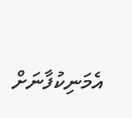އެމަނިކުފާނަށް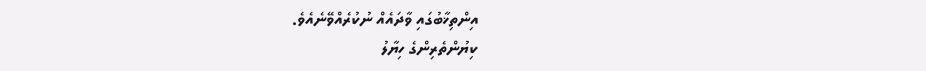އިންތިޚާބުގައި ވާދައެއް ނުކުރެއްވޭނެއެވެ.
ކިޔުންތެރިންގެ ހިޔާލު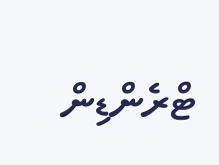ޓްރެންޑިން